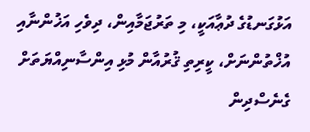އަޅުގަނޑުގެ ދުޢާއަކީ، މި ތަރުޖަމާއިން، ދިވެހި އަޚުންނާއި އުޚްތުންނަށް، ކީރިތި ޤުރުއާން މުޅި އިންސާނިއްޔަތަށް ގެނެސްދިން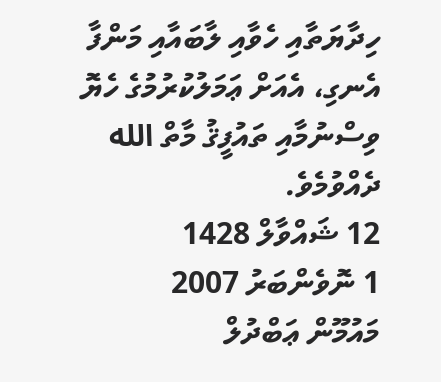ހިދާޔަތާއި ހެވާއި ލާބައާއި މަންފާ އެނގި، އެއަށް ޢަމަލުކުރުމުގެ ހެޔޮ ވިސްނުމާއި ތައުފީޤު މާތް الله ދެއްވުމެވެ.
12 ޝައްވާލް 1428
1 ނޮވެންބަރު 2007
މައުމޫން ޢަބްދުލް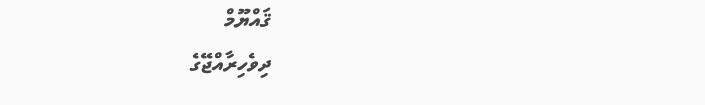ޤައްޔޫމް
ދިވެހިރާއްޖޭގެ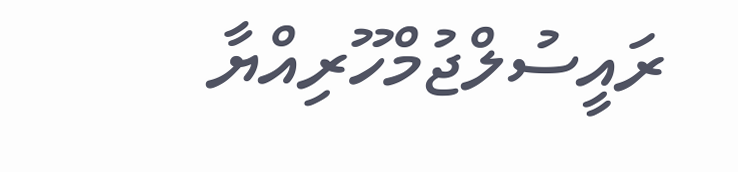ރައީސުލްޖުމްހޫރިއްޔާ